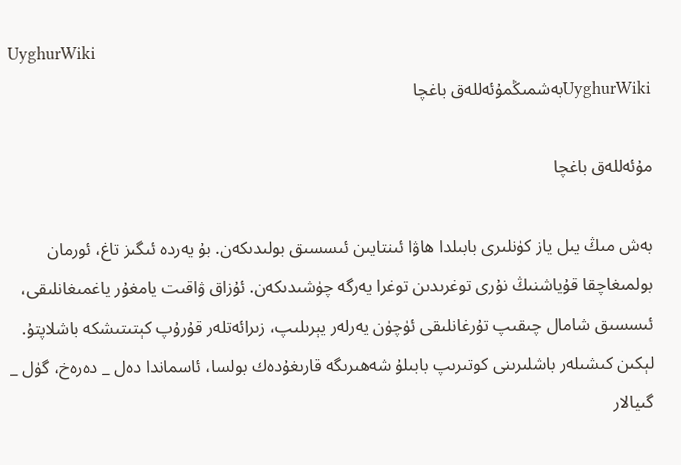UyghurWiki
UyghurWikiبەشمىڭمۇئەللەق باغچا

مۇئەللەق باغچا

بەش مىڭ يىل ياز كۈنلىرى بابىلدا ھاۋا ئىنتايىن ئىسسىق بولىدىكەن. بۇ يەردە ئىگىز تاغ، ئورمان بولمىغاچقا قۇياشنىڭ نۇرى توغرىدىن توغرا يەرگە چۈشىدىكەن. ئۇزاق ۋاقىت يامغۇر ياغمىغانلىقى، ئىسسىق شامال چىقىپ تۇرغانلىقى ئۈچۈن يەرلەر يېرىلىپ، زىرائەتلەر قۇرۇپ كېتىتىشكە باشلاپتۇ. لېكىن كىشىلەر باشلىرىنى كوتىرىپ بابىلۇ شەھىرىگە قارىغۇدەك بولسا، ئاسماندا دەل _ دەرەخ، گۈل _ گىيالار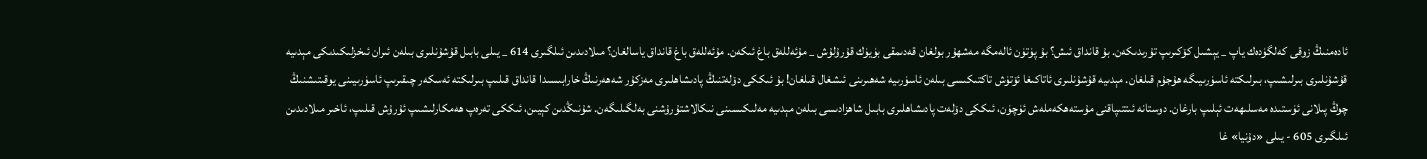ئادەمنىڭ زوقى كەلگۈدەك ياپ _ يېشىل كۆكىرىپ تۇرىدىكەن. بۇ قانداق ئىش؟ بۇ پۈتۈن ئالەمگە مەشھۇر بولغان قەدىمقى بۈيۈك قۇرۇلۇش _ مۇئەللەق باغ ئىكەن. مۇئەللەق باغ قانداق ياسالغان؟ مىلادىدىن ئىلگىرى 614 _ يىلى بابىل قۇشۇنلىرى بىلەن ئىران ئىخزلىكىدىكى مېدىيە قۇشۇنلىرى بىرلىشىپ، بىرلىكتە ئاسۈرىيىگە ھۇجۇم قىلغان. مېدىيە قۇشۇنلىرى ئاتاكىغا ئۆتۈش تاكتىكىسى بىلەن ئاسۈرىيە شەھىرىنى ئىشغال قىلغان! بۇ ئىككى دۆلەتنىڭ پادىشاھلىرى مەزكۇر شەھەرنىڭ خارابىسىدا قانداق قىلىپ بىرلىكتە ئەسكەر چىقىرىپ ئاسۈرىيىنى يوقىتىشنىڭ چوڭ پىلانى ئۈستىدە مەسلىھەت ئېلىپ بارغان. دوستانە ئىتتىپاقنى مۇستەھكەملەش ئۈچۈن، ئىككى دۆلەت پادىشاھلىرى بابىل شاھزادىسى بىلەن مېدىيە مەلىكىسىنى نىكالاشتۇرۇشنى بەلگىلىگەن. شۇنىڭدىن كېيىن، ئىككى تەرەپ ھەمكارلىشىپ ئۇرۇش قىلىپ، ئاخىر مىلادىدىن ئىلگىرى 605 - يىلى «دۇنيا» غا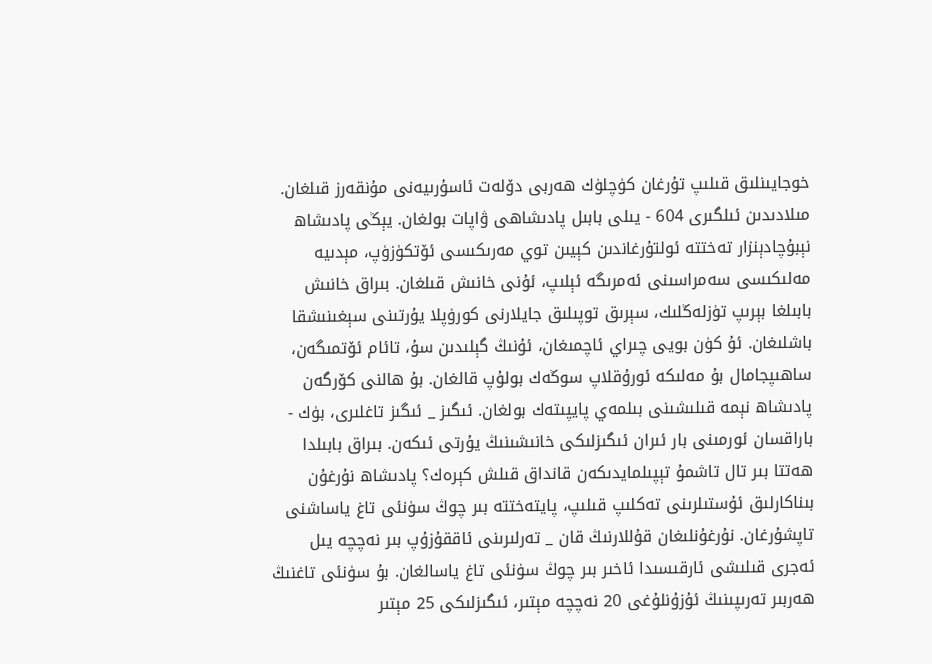خوجايىنلىق قىلىپ تۇرغان كۈچلۈك ھەربى دۆلەت ئاسۇرىيەنى مۇنقەرز قىلغان. مىلادىدىن ئىلگىرى 604 - يىلى بابىل پادىشاھى ۋاپات بولغان. يېڭى پادىشاھ نېبۇچادېنزار تەختتە ئولتۇرغاندىن كېيىن توي مەرىكىسى ئۆتكۈزۈپ، مېدىيە مەلىكىسى سەمراسىنى ئەمرىگە ئېلىپ، ئۇنى خانىش قىلغان. بىراق خانىش بابىلغا بېرىپ تۈزلەڭلىك، سېرىق توپىلىق جايلارنى كورۈپلا يۇرتىنى سېغىنىشقا باشلىغان. ئۇ كۈن بويى چىراي ئاچمىغان، ئۇنىڭ گېلىدىن سۇ، تائام ئۆتمىگەن، ساھىپجامال بۇ مەلىكە ئورۇقلاپ سوڭەك بولۇپ قالغان. بۇ ھالنى كۆرگەن پادىشاھ نېمە قىلىشىنى بىلمەي پايپىتەك بولغان. ئىگىز _ ئىگىز تاغلىرى، بۈك - باراقسان ئورمىنى بار ئىران ئىگىزلىكى خانىشىنىڭ يۇرتى ئىكەن. بىراق بابىلدا ھەتتا بىر تال تاشمۇ تېپىلمايدىكەن قانداق قىلش كېرەك؟ پادىشاھ نۇرغۇن بىناكارلىق ئۇستىلرىنى تەكلىپ قىلىپ، پايتەختتە بىر چوڭ سۈنئى تاغ ياساشنى تاپشۇرغان. نۇرغۇنلىغان قۇللارنىڭ قان _ تەرلىرىنى ئاققۇزۇپ بىر نەچچە يىل ئەجرى قىلىشى ئارقىسىدا ئاخىر بىر چوڭ سۈنئى تاغ ياسالغان. بۇ سۈنئى تاغنىڭ ھەربىر تەرىپىنىڭ ئۇزۇنلۇغى 20 نەچچە مېتىر، ئىگىزلىكى 25 مېتىر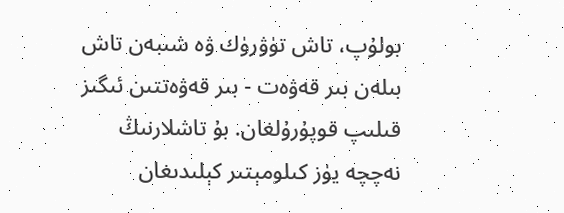بولۇپ، تاش تۈۋرۈك ۋە شىبەن تاش بىلەن بىر قەۋەت - بىر قەۋەتتىن ئىگىز قىلىپ قوپۇرۇلغان. بۇ تاشلارنىڭ نەچچە يۈز كىلومېتىر كېلىدىغان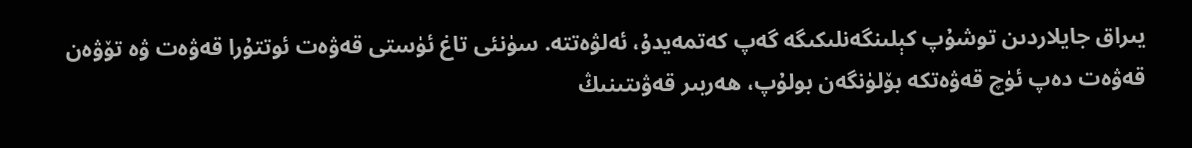يىراق جايلاردىن توشۇپ كېلىنگەنلىكىگە گەپ كەتمەيدۇ، ئەلۋەتتە. سۈنئى تاغ ئۈستى قەۋەت ئوتتۇرا قەۋەت ۋە تۆۋەن قەۋەت دەپ ئۈچ قەۋەتكە بۆلۈنگەن بولۇپ، ھەربىر قەۋىتىنىڭ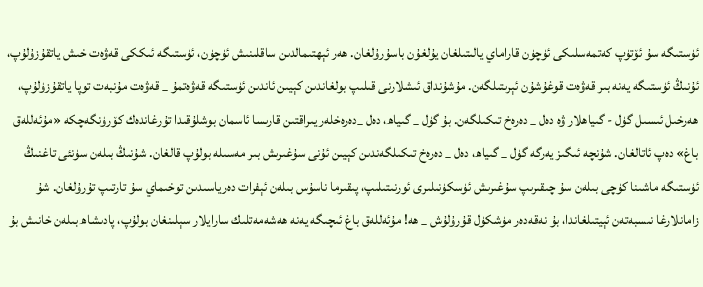ئۈستىگە سۇ ئۆتۈپ كەتمەسلىكى ئۈچۈن قاراماي يالىتىلغان يۇلغۇن باسۇرۇلغان. ھەر ئېھتىمالدىن ساقلىنىش ئۈچۈن، ئۈستىگە ئىككى قەۋەت خىش ياتقۇزۇلۇپ، ئۇنىڭ ئۈستىگە يەنە بىر قەۋەت قوغۇشۇن ئېرىتىلگەن. مۇشۇنداق ئىشلارنى قىلىپ بولغاندىن كېيىن ئاندىن ئۈستىگە قەۋەتمۇ _ قەۋەت مۇنبەت توپا ياتقۇزۈلۇپ، ھەرخىل ئىسىل گۈل - گىياھلار ۋە دەل _ دەرەخ تىكىلگەن. بۇ گۈل _ گىياھ، دەل _دەرەخلەر يىراقتىن قارىسا ئاسمان بوشلۇقىدا تۇرغاندەك كۆرۈنگەچكە «مۇئەللەق باغ» دەپ ئاتالغان. شۇنچە ئىگىز يەرگە گۈل _ گىياھ، دەل _ دەرەخ تىكىلگەندىن كېيىن ئۇنى سۇغىرىش بىر مەسىلە بولۇپ قالغان. شۇنىڭ بىلەن سۈنئى تاغنىڭ ئۈستىگە ماشىنا كۈچى بىلەن سۇ چىقىرىپ سۇغىرىش ئۈسكۈنىلىرى ئورنىتىلىپ، پىقىرما ناسۇس بىلەن ئېفرات دەرياسىدىن توخىماي سۇ تارتىپ تۇرۇلغان. شۇ زامانلارغا نىسبەتەن ئېيتىلغاندا، بۇ نەقەدەر مۈشكۈل قۇرۇلۇش _ ھە! مۇئەللەق باغ ئىچىگە يەنە ھەشەمەتلىك سارايلار سېلىنغان بولۇپ، پادىشاھ بىلەن خانىش بۇ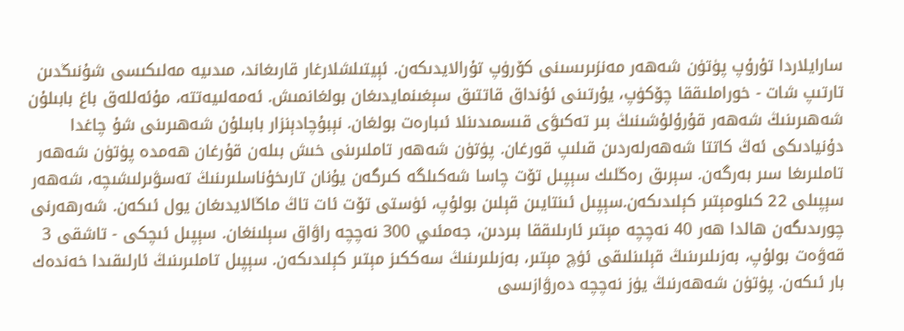سارايلاردا تۇرۇپ پۈتۈن شەھەر مەنزىرىسىنى كۆرۈپ تۇرالايدىكەن. ئېيتىلشلارغار قارىغاند، مىدىيە مەلىكىسى شۇنىڭدىن تارتىپ شات - خوراملىققا چۆكۈپ، يۇرتىنى ئۇنداق قاتتىق سېغىنمايدىغان بولغانمىش. ئەمەلىيەتتە، مۇئەللەق باغ بابىلۇن شەھىرىنىڭ شەھەر قۇرۇلۇشىنىڭ بىر تەكىۋى قىسمىدىنلا ئىبارەت بولغان. نېبۇچادېنزار بابىلۇن شەھىرىنى شۇ چاغدا دۇنيادىكى ئەڭ كاتتا شەھەرلەردىن قىلىپ قورغان. پۈتۈن شەھەر تاملىرىنى خىش بىلەن قۇرغان ھەمدە پۈتۈن شەھەر تاملىرىغا سىر بەرگەن. سېرىق رەڭلىك سېپىل تۆت چاسا شەكىلگە كىرگەن يۇنان تارىخۇناسلىرىنىڭ تەسۋىرلىشىچە، شەھەر سېپىلى 22 كىلومېتىر كېلىدىكەن.سېپىل ئىنتايىن قېلىن بولۇپ، ئۈستى تۆت ئات تاڭ ماڭالايدىغان يول ئىكەن. شەرھەرنى چورىدىگەن ھالدا ھەر 40 نەچچە مېتىر ئارىلىققا بىردىن، جەمئىي 300 نەچچە راۋاق سېلىنغان. سېپىل ئىچكى - تاشقى 3 قەۋەت بولۇپ، بەزىلىرىنىڭ قېلىنلىقى ئۈچ مېتىر، بەزىلىرىنىڭ سەككىز مېتىر كېلىدىكەن. سېپىل تاملىرىنىڭ ئارلىقىدا خەندەك بار ئىكەن. پۈتۈن شەھەرنىڭ يۈز نەچچە دەرۋازىسى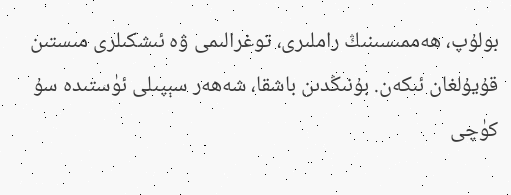بولۇپ، ھەممىسىنىڭ راملىرى، توغرالىمى ۋە ئىشكىلرى مىستىن قۇيۇلغان ئىكەن. بۇنىڭدىن باشقا، شەھەر سېپىلى ئۈستىدە سۇ كۈچى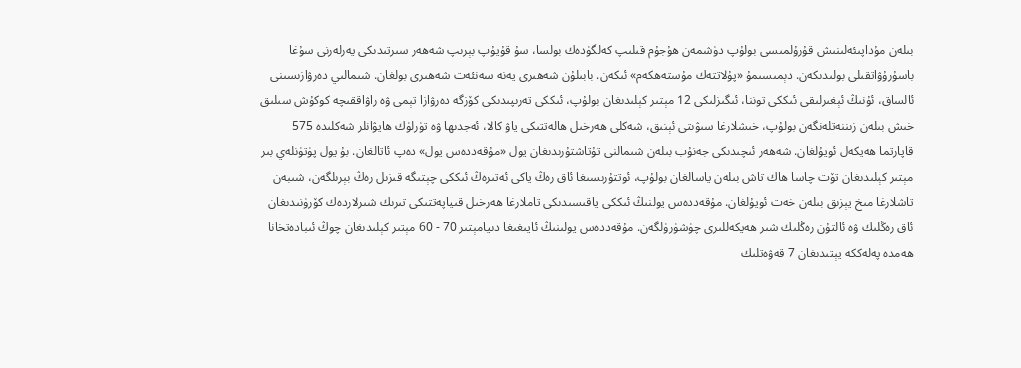بىلەن مۇداپىئەلىنىش قۇرۇلمىسى بولۇپ دۈشمەن ھۇجۇم قىلىپ كەلگۈدەك بولسا، سۇ قۇيۇپ بېرىپ شەھەر سىرتىدىكى يەرلەرنى سۇغا باسۇرۇۋاتقىلى بولىدىكەن. دېمىسىمۇ «پۇلاتتەك مۇستەھكەم» ئىكەن. بابىلۇن شەھىرى يەنە سەنئەت شەھىرى بولغان. شىمالىي دەرۋازىسىنى ئالساق، ئۇنىڭ ئېغىرلىقى ئىككى توننا، ئىگىزلىكى 12 مېتىر كېلىدىغان بولۇپ، ئىككى تەرىپىدىكى كۆزگە دەرۋازا تېمى ۋە راۋاققىچە كوكۇش سىلىق خىش بىلەن زىننەتلەنگەن بولۇپ، خىشلارغا سىۋىتى ئېنىق، شەكلى ھەرخىل ھالەتتىكى ياۋ كالا، ئەجدىھا ۋە تۈرلۈك ھايۋانلر شەكلىدە 575 قاپارتما ھەيكەل ئويۇلغان. شەھەر ئىچىدىكى جەنۇب بىلەن شىمالنى تۇتاشتۇرىدىغان يول «مۇقەددەس يول» دەپ ئاتالغان. بۇ يول پۈتۈنلەي بىر مېتىر كېلىدىغان تۆت چاسا ھاك تاش بىلەن ياسالغان بولۇپ، ئوتتۇرىسىغا ئاق رەڭ ياكى ئەتىرەڭ ئىككى چېتىگە قىزىل رەڭ بېرىلگەن، شىبەن تاشلارغا مىخ يېزىق بىلەن خەت ئويۇلغان. مۇقەددەس يولنىڭ ئىككى ياقىسىدىكى تاملارغا ھەرخىل قىياپەتتىكى تىرىك شىرلاردەك كۆرۈنىدىغان ئاق رەڭلىك ۋە ئالتۇن رەڭلىك شىر ھەيكەللىرى چۈشۈرۈلگەن. مۇقەددەس يولىنىڭ ئايىغىغا دىيامېتىر 70 - 60 مېتىر كېلىدىغان چوڭ ئىبادەتخانا ھەمدە پەلەككە يېتىدىغان 7 قەۋەتلىك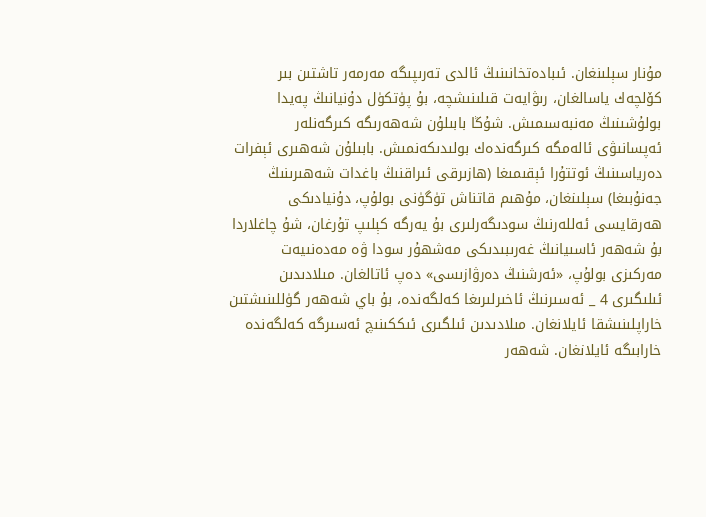مۇنار سېلىنغان. ئىبادەتخانىنىڭ ئالدى تەرىپىگە مەرمەر تاشتىن بىر كۆلچەك ياسالغان، رىۋايەت قىلىنىشچە، بۇ پۈتكۈل دۇنيانىڭ پەيدا بولۇشىنىڭ مەنبەسىمىش. شۇڭا بابىلۇن شەھەرىگە كىرگەنلەر ئەپسانىۋى ئالەمگە كىرگەندەك بولىدىكەنمىش. بابىلۇن شەھىرى ئېفرات دەرياسىنىڭ ئوتتۇرا ئېقىمىغا (ھازىرقى ئىراقنىڭ باغدات شەھىرىنىڭ جەنۇبىغا) سېلىنغان، مۇھىم قاتناش تۈگۈنى بولۇپ، دۇنيادىكى ھەرقايسى ئەللەرنىڭ سودىگەرلىرى بۇ يەرگە كېلىپ تۇرغان، شۇ چاغلاردا بۇ شەھەر ئاسىيانىڭ غەرىبىدىكى مەشھۇر سودا ۋە مەدەنىيەت مەركىزى بولۇپ، «ئەرشنىڭ دەرۋازىسى» دەپ ئاتالغان. مىلادىدىن ئىلىگىرى 4 _ ئەسىرنىڭ ئاخىرلىرىغا كەلگەندە، بۇ باي شەھەر گۈللىنىشتىن خاراپلىنىشقا ئايلانغان. مىلادىدىن ئىلگىرى ئىككىنىچ ئەسىرگە كەلگەندە خارابىگە ئايلانغان. شەھەر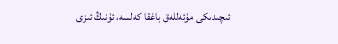ئىچىدىكى مۇئەللەق باغقا كەلسە، ئۇنىڭ ئىزى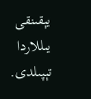يېقىنقى يىللاردا تېپىلدى.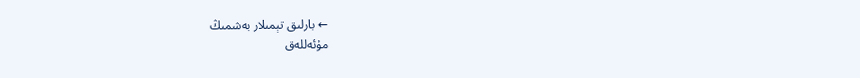← بارلىق تېمىلار بەشمىڭ
مۇئەللەق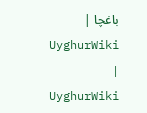باغچا | UyghurWiki | UyghurWiki